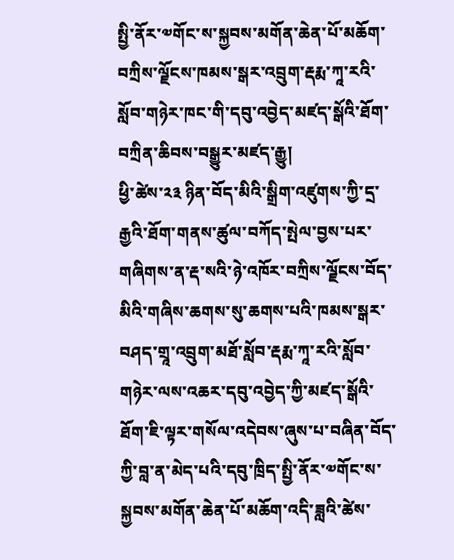སྤྱི་ནོར་༧གོང་ས་སྐྱབས་མགོན་ཆེན་པོ་མཆོག་བཀྲིས་ལྗོངས་ཁམས་སྒར་འབྲུག་རྡརྨ་ཀཱ་རའི་སློབ་གཉེར་ཁང་གི་དབུ་འབྱེད་མཛད་སྒོའི་ཐོག་བཀྲིན་ཆིབས་བསྒྱུར་མཛད་རྒྱུ།
ཕྱི་ཚེས་༢༣ ཉིན་བོད་མིའི་སྒྲིག་འཛུགས་ཀྱི་དྲ་རྒྱའི་ཐོག་གནས་ཚུལ་བཀོད་སྤེལ་བྱས་པར་གཞིགས་ན་རྡ་སའི་ཉེ་འཁོར་བཀྲིས་ལྗོངས་བོད་མིའི་གཞིས་ཆགས་སུ་ཆགས་པའི་ཁམས་སྒར་བཤད་གྲཱ་འབྲུག་མཐོ་སློབ་རྡརྨ་ཀཱ་རའི་སློབ་གཉེར་ལས་འཆར་དབུ་འབྱེད་ཀྱི་མཛད་སྒོའི་ཐོག་ཇི་ལྟར་གསོལ་འདེབས་ཞུས་པ་བཞིན་བོད་ཀྱི་བླ་ན་མེད་པའི་དབུ་ཁྲིད་སྤྱི་ནོར་༧གོང་ས་སྐྱབས་མགོན་ཆེན་པོ་མཆོག་འདི་ཟླའི་ཚེས་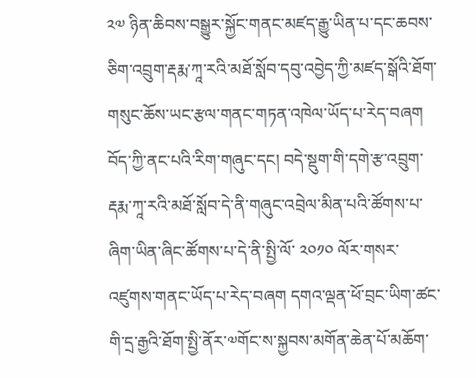༢༧ ཉིན་ཆིབས་བསྒྱུར་སྐྱོང་གནང་མཛད་རྒྱུ་ཡིན་པ་དང་ཆབས་ཅིག་འབྲུག་རྡརྨ་ཀཱ་རའི་མཐོ་སློབ་དབུ་འབྱེད་ཀྱི་མཛད་སྒོའི་ཐོག་གསུང་ཆོས་ཡང་རྩལ་གནང་གཏན་འཁེལ་ཡོད་པ་རེད་བཞག
བོད་ཀྱི་ནང་པའི་རིག་གཞུང་དང། བདེ་སྡུག་གི་དགེ་རྩ་འབྲུག་རྡརྨ་ཀཱ་རའི་མཐོ་སློབ་དེ་ནི་གཞུང་འབྲེལ་མིན་པའི་ཚོགས་པ་ཞིག་ཡིན་ཞིང་ཚོགས་པ་དེ་ནི་སྤྱི་ལོ་ ༢༠༡༠ ལོར་གསར་འཛུགས་གནང་ཡོད་པ་རེད་བཞག དགའ་ལྡན་ཕོ་བྲང་ཡིག་ཚང་གི་དྲ་རྒྱའི་ཐོག་སྤྱི་ནོར་༧གོང་ས་སྐྱབས་མགོན་ཆེན་པོ་མཆོག་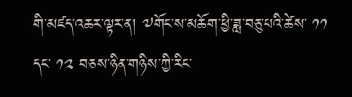གི་མཛད་འཆར་ལྟར་ན། ༧གོང་ས་མཆོག་ཕྱི་ཟླ་བཅུ་པའི་ཚེས་ ༡༡ དང་ ༡༢ བཅས་ཉིན་གཉིས་ཀྱི་རིང་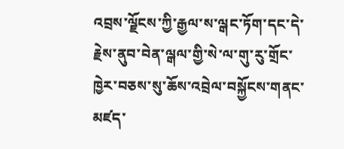འབྲས་ལྗོངས་ཀྱི་རྒྱལ་ས་ལྒང་ཏོག་དང་དེ་རྗེས་ནུབ་བེན་ལྒལ་གྱི་སེ་ལ་གུ་རུ་གྲོང་ཁྱེར་བཅས་སུ་ཆོས་འབྲེལ་བསྐྱོངས་གནང་མཛད་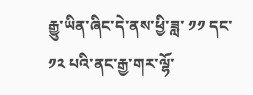རྒྱུ་ཡིན་ཞིང་དེ་ནས་ཕྱི་ཟླ་ ༡༡ དང་ ༡༢ པའི་ནང་རྒྱ་གར་ལྷོ་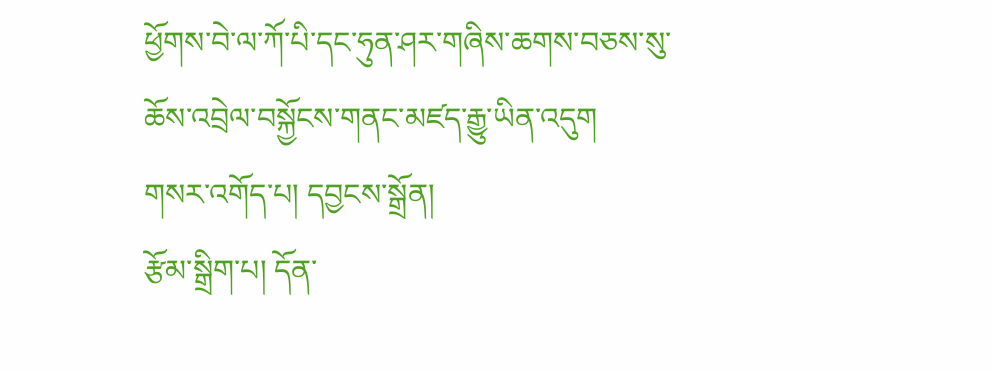ཕྱོགས་བེ་ལ་ཀོ་པི་དང་ཧུན་ཤར་གཞིས་ཆགས་བཅས་སུ་ཆོས་འབྲེལ་བསྐྱོངས་གནང་མཛད་རྒྱུ་ཡིན་འདུག
གསར་འགོད་པ། དབྱངས་སྒྲོན།
རྩོམ་སྒྲིག་པ། དོན་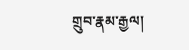གྲུབ་རྣམ་རྒྱལ།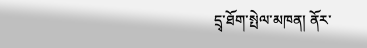དྲྭ་ཐོག་སྤེལ་མཁན། ནོར་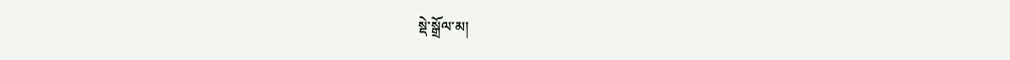སྡེ་སྒྲོལ་མ།